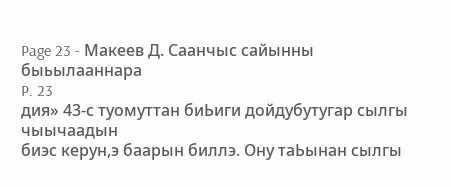Page 23 - Макеев Д. Саанчыс сайынны быьылааннара
P. 23
дия» 43-с туомуттан биЬиги дойдубутугар сылгы чыычаадын
биэс керун,э баарын биллэ. Ону таЬынан сылгы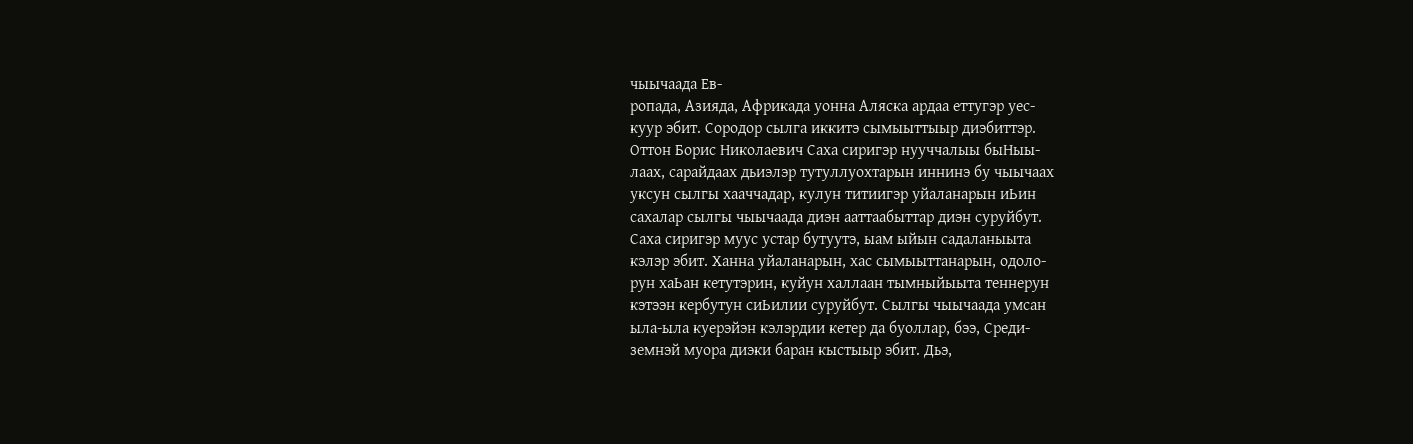чыычаада Ев-
ропада, Азияда, Африкада уонна Аляска ардаа еттугэр уес-
куур эбит. Сородор сылга иккитэ сымыыттыыр диэбиттэр.
Оттон Борис Николаевич Саха сиригэр нууччалыы быНыы-
лаах, сарайдаах дьиэлэр тутуллуохтарын иннинэ бу чыычаах
уксун сылгы хааччадар, кулун титиигэр уйаланарын иЬин
сахалар сылгы чыычаада диэн ааттаабыттар диэн суруйбут.
Саха сиригэр муус устар бутуутэ, ыам ыйын садаланыыта
кэлэр эбит. Ханна уйаланарын, хас сымыыттанарын, одоло-
рун хаЬан кетутэрин, куйун халлаан тымныйыыта теннерун
кэтээн кербутун сиЬилии суруйбут. Сылгы чыычаада умсан
ыла-ыла куерэйэн кэлэрдии кетер да буоллар, бээ, Среди-
земнэй муора диэки баран кыстыыр эбит. Дьэ,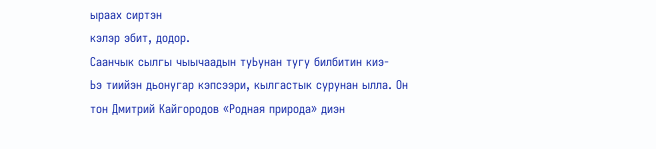ыраах сиртэн
кэлэр эбит, додор.
Саанчык сылгы чыычаадын туЬунан тугу билбитин киэ-
Ьэ тиийэн дьонугар кэпсээри, кылгастык сурунан ылла. Он
тон Дмитрий Кайгородов «Родная природа» диэн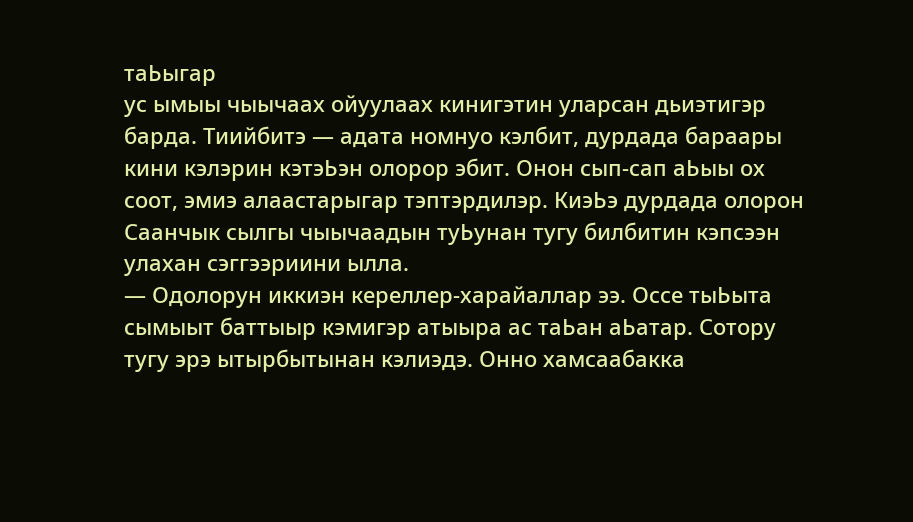таЬыгар
ус ымыы чыычаах ойуулаах кинигэтин уларсан дьиэтигэр
барда. Тиийбитэ — адата номнуо кэлбит, дурдада бараары
кини кэлэрин кэтэЬэн олорор эбит. Онон сып-сап аЬыы ох
соот, эмиэ алаастарыгар тэптэрдилэр. КиэЬэ дурдада олорон
Саанчык сылгы чыычаадын туЬунан тугу билбитин кэпсээн
улахан сэггээриини ылла.
— Одолорун иккиэн кереллер-харайаллар ээ. Оссе тыЬыта
сымыыт баттыыр кэмигэр атыыра ас таЬан аЬатар. Сотору
тугу эрэ ытырбытынан кэлиэдэ. Онно хамсаабакка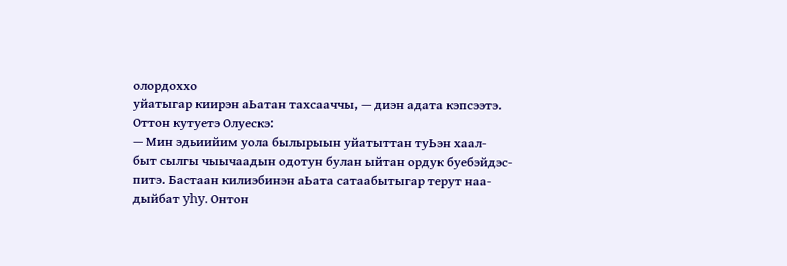олордоххо
уйатыгар киирэн аЬатан тахсааччы, — диэн адата кэпсээтэ.
Оттон кутуетэ Олуескэ:
— Мин эдьиийим уола былырыын уйатыттан туЬэн хаал-
быт сылгы чыычаадын одотун булан ыйтан ордук буебэйдэс-
питэ. Бастаан килиэбинэн аЬата сатаабытыгар терут наа-
дыйбат yhy. Онтон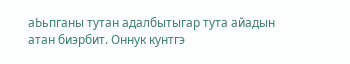аЬьпганы тутан адалбытыгар тута айадын
атан биэрбит. Оннук кунтгэ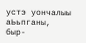устэ уончалыы аЬьпганы, быр-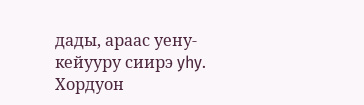дады, араас уену-кейууру сиирэ yhy. Хордуон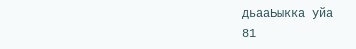дьааЬыкка уйа
81